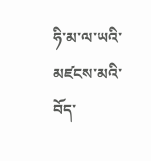ཧི་མ་ལ་ཡའི་མཛངས་མའི་བོད་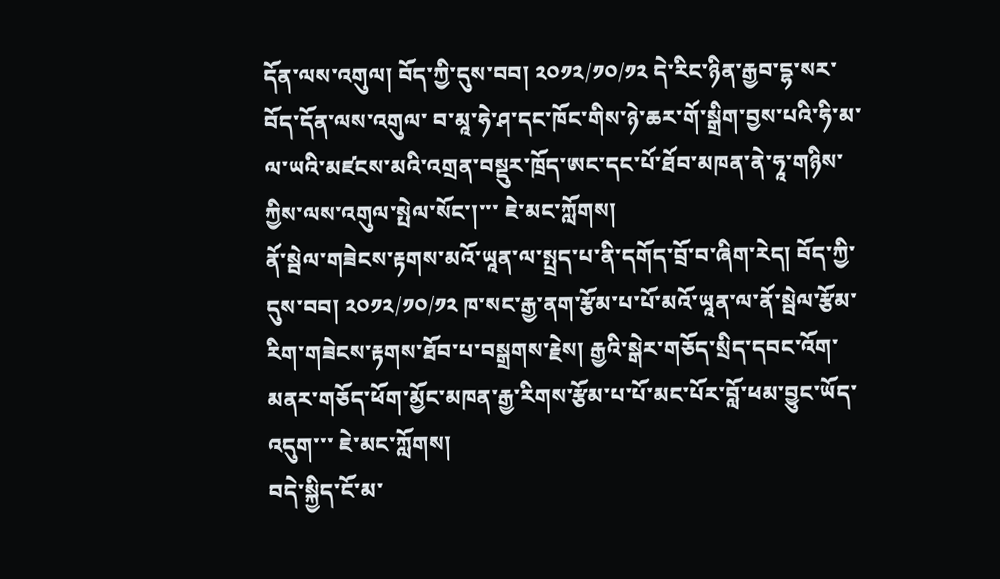དོན་ལས་འགུལ། བོད་ཀྱི་དུས་བབ། ༢༠༡༢/༡༠/༡༢ དེ་རིང་ཉིན་རྒྱབ་དྷ་སར་བོད་དོན་ལས་འགུལ་ བ་མཱ་ཧེ་ཤ་དང་ཁོང་གིས་ཉེ་ཆར་གོ་སྒྲིག་བྱས་པའི་ཧི་མ་ལ་ཡའི་མཛངས་མའི་འགྲན་བསྡུར་ཁྲོད་ཨང་དང་པོ་ཐོབ་མཁན་ནེ་ཧཱ་གཉིས་ཀྱིས་ལས་འགུལ་སྤེལ་སོང་།་་་ ཇེ་མང་ཀློགས།
ནོ་སྦེལ་གཟེངས་རྟགས་མའོ་ཡཱན་ལ་སྤྲད་པ་ནི་དགོད་བྲོ་བ་ཞིག་རེད། བོད་ཀྱི་དུས་བབ། ༢༠༡༢/༡༠/༡༢ ཁ་སང་རྒྱ་ནག་རྩོམ་པ་པོ་མའོ་ཡཱན་ལ་ནོ་སྦེལ་རྩོམ་རིག་གཟེངས་རྟགས་ཐོབ་པ་བསྒྲགས་རྗེས། རྒྱའི་སྒེར་གཅོད་སྲིད་དབང་འོག་མནར་གཅོད་ཕོག་མྱོང་མཁན་རྒྱ་རིགས་རྩོམ་པ་པོ་མང་པོར་བློ་ཕམ་བྱུང་ཡོད་འདུག་་་ ཇེ་མང་ཀློགས།
བདེ་སྐྱིད་ངོ་མ་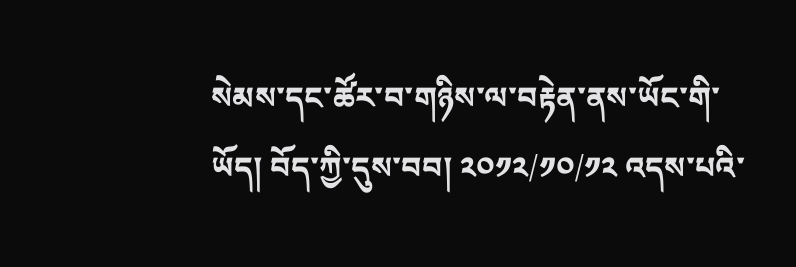སེམས་དང་ཚོར་བ་གཉིས་ལ་བརྟེན་ནས་ཡོང་གི་ཡོད། བོད་ཀྱི་དུས་བབ། ༢༠༡༢/༡༠/༡༢ འདས་པའི་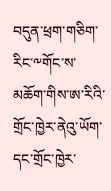བདུན་ཕྲག་གཅིག་རིང་༸གོང་ས་མཆོག་གིས་ཨ་རིའི་གྲོང་ཁྱེར་ནེའུ་ཡོག་དང་གྲོང་ཁྱེར་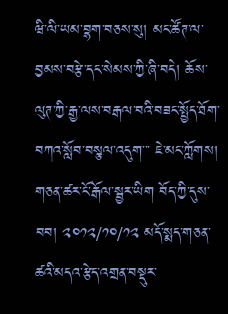ཝི་ལི་ཡམ་བྷག་བཅས་སུ། མང་ཚོཊ་ལ་བྱམས་བརྩེ་དང་སེམས་ཀྱི་ཞི་བདེ། ཆོས་ལུཊ་ཀྱི་རྒྱ་ལས་བརྒལ་བའི་བཟང་སྤྱོད་ཐོག་བཀའ་སློབ་བསྩལ་འདུག་་་ ཇེ་མང་ཀློགས།
གཅན་ཚར་ངོ་རྒོལ་སྦྱར་ཡིག བོད་ཀྱི་དུས་བབ། ༢༠༡༢/༡༠/༡༢ མདོ་སྨད་གཅན་ཚའི་མདའ་རྩེད་འགྲན་བསྡུར་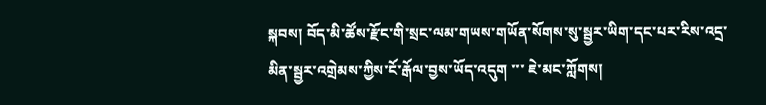སྐབས། བོད་མི་ཚོས་རྫོང་གི་སྲང་ལམ་གཡས་གཡོན་སོགས་སུ་སྦྱར་ཡིག་དང་པར་རིས་འདྲ་མིན་སྦྱར་འགྲེམས་ཀྱིས་ངོ་རྒོལ་བྱས་ཡོད་འདུག ་་་ ཇེ་མང་ཀློགས།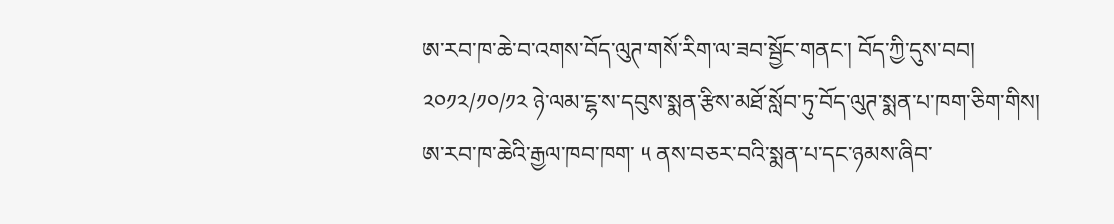ཨ་རབ་ཁ་ཆེ་བ་འགས་བོད་ལུཊ་གསོ་རིག་ལ་ཟབ་སྦྱོང་གནང་། བོད་ཀྱི་དུས་བབ། ༢༠༡༢/༡༠/༡༢ ཉེ་ལམ་ངྷ་ས་དབུས་སྨན་རྩིས་མཐོ་སློབ་ཏུ་བོད་ལུཊ་སྨན་པ་ཁག་ཅིག་གིས། ཨ་རབ་ཁ་ཆེའི་རྒྱལ་ཁབ་ཁག་ ༥ ནས་བཅར་བའི་སྨན་པ་དང་ཉམས་ཞིབ་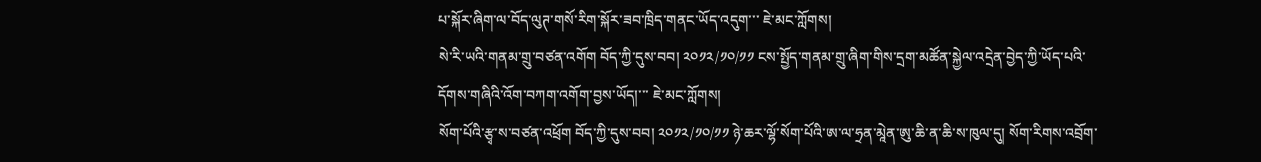པ་སྐོར་ཞིག་ལ་བོད་ལུཊ་གསོ་རིག་སྐོར་ཟབ་ཁྲིད་གནང་ཡོད་འདུག་་་ ཇེ་མང་ཀློགས།
སེ་རི་ཡའི་གནམ་གྲུ་བཙན་འགོག བོད་ཀྱི་དུས་བབ། ༢༠༡༢/༡༠/༡༡ ངས་སྤྱོད་གནམ་གྲུ་ཞིག་གིས་དྲག་མཚོན་སྐྱེལ་འདྲེན་བྱེད་ཀྱི་ཡོད་པའི་དོགས་གཞིའི་འོག་བཀག་འགོག་བྱས་ཡོད།་་་ ཇེ་མང་ཀློགས།
སོག་པོའི་རྩྭ་ས་བཙན་འཕྲོག བོད་ཀྱི་དུས་བབ། ༢༠༡༢/༡༠/༡༡ ཉེ་ཆར་ལྷོ་སོག་པོའི་ཨ་ལ་ཧྲན་མཱེན་ཨུ་ཆི་ན་ཆི་ས་ཁུལ་དུ། སོག་རིགས་འབྲོག་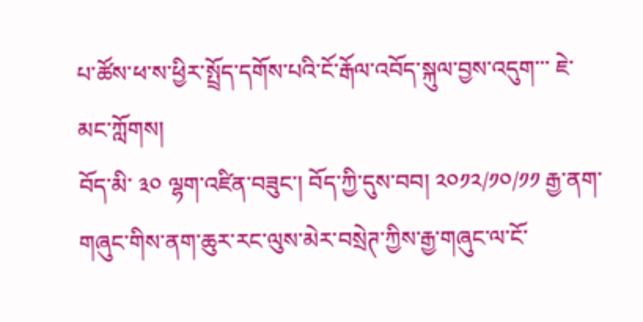པ་ཚོས་ཕ་ས་ཕྱིར་སྤྲོད་དགོས་པའི་ངོ་རྒོལ་འབོད་སྐུལ་བྱས་འདུག་་་ ཇེ་མང་ཀློགས།
བོད་མི་ ༣༠ ལྷག་འཛིན་བཟུང་། བོད་ཀྱི་དུས་བབ། ༢༠༡༢/༡༠/༡༡ རྒྱ་ནག་གཞུང་གིས་ནག་ཆུར་རང་ལུས་མེར་བསྲེཊ་ཀྱིས་རྒྱ་གཞུང་ལ་ངོ་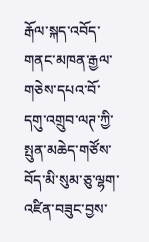རྒོལ་སྐད་འབོད་གནང་མཁན་རྒྱལ་གཅེས་དཔའ་བོ་དགུ་འགྲུབ་ལཊ་ཀྱི་སྤུན་མཆེད་གཙོས་བོད་མི་སུམ་ཅུ་ལྷག་འཛིན་བཟུང་བྱས་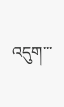འདུག་་་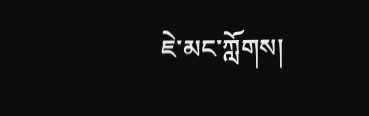ཇེ་མང་ཀློགས།